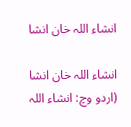انشاء اللہ خان انشا

انشاء اللہ خان انشا
(اردو وچ: انشاء اللہ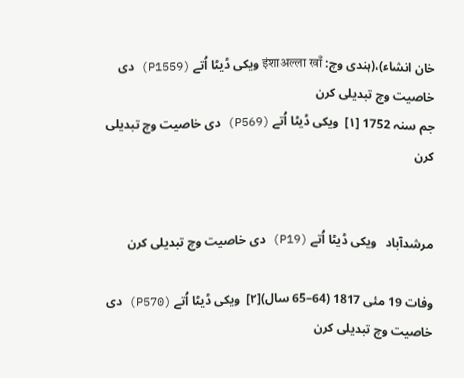خان انشاء)،(ہندی وچ: इंशाअल्ला खाँ ویکی ڈیٹا اُتے (P1559) دی خاصیت وچ تبدیلی کرن
جم سنہ 1752 [۱]  ویکی ڈیٹا اُتے (P569) دی خاصیت وچ تبدیلی کرن


مرشدآباد   ویکی ڈیٹا اُتے (P19) دی خاصیت وچ تبدیلی کرن

وفات 19 مئی 1817 (64–65 سال)[۲]  ویکی ڈیٹا اُتے (P570) دی خاصیت وچ تبدیلی کرن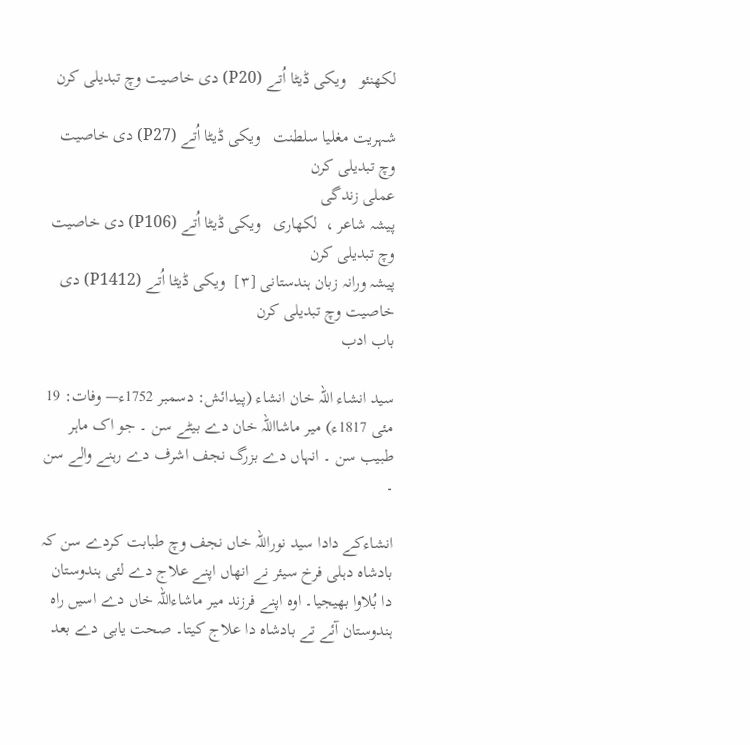لکھنئو   ویکی ڈیٹا اُتے (P20) دی خاصیت وچ تبدیلی کرن

شہریت مغلیا سلطنت   ویکی ڈیٹا اُتے (P27) دی خاصیت وچ تبدیلی کرن
عملی زندگی
پیشہ شاعر ،  لکھاری   ویکی ڈیٹا اُتے (P106) دی خاصیت وچ تبدیلی کرن
پیشہ ورانہ زبان ہندستانی [۳]  ویکی ڈیٹا اُتے (P1412) دی خاصیت وچ تبدیلی کرن
باب ادب

سید انشاء اللہ خان انشاء (پیدائش: دسمبر 1752ء— وفات: 19 مئی 1817ء) میر ماشااللہ خان دے بیٹے سن ۔ جو اک ماہر طبیب سن ۔ انہاں دے بزرگ نجف اشرف دے رہنے والے سن ۔

انشاءکے دادا سید نوراللہ خاں نجف وچ طبابت کردے سن کہ بادشاہ دہلی فرخ سیئر نے انھاں اپنے علاج دے لئی ہندوستان دا بُلاوا بھیجیا۔ اوہ اپنے فرزند میر ماشاءاللہ خاں دے اسيں راہ ہندوستان آئے تے بادشاہ دا علاج کيتا۔ صحت یابی دے بعد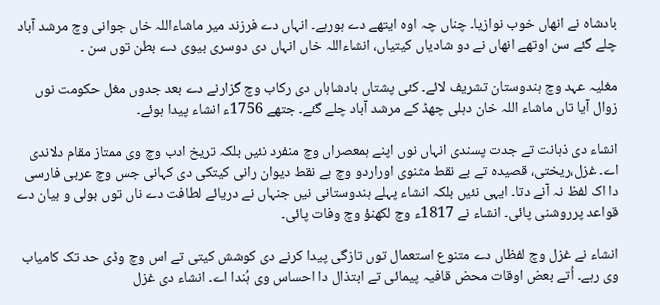بادشاہ نے انھاں خوب نوازیا۔ چناں چہ اوہ ایتھے دے ہورہے۔ انہاں دے فرزند میر ماشاءاللہ خاں جوانی وچ مرشد آباد چلے گئے سن اوتھے انھاں نے دو شادیاں کيتياں، انشاءاللہ خاں انہاں دی دوسری بیوی دے بطن توں سن ۔

مغلیہ عہد وچ ہندوستان تشریف لائے۔ کئی پشتاں بادشاہاں دی رکاب وچ گزارنے دے بعد جدوں مغل حکومت نوں زوال آیا تاں ماشاء اللہ خان دہلی چھڈ کے مرشد آباد چلے گئے۔ جتھے 1756ء انشاء پیدا ہوئے۔

انشاء دی ذہانت تے جدت پسندی انہاں نوں اپنے ہمعصراں وچ منفرد نئيں بلکہ تریخ ادب وچ وی ممتاز مقام دلاندی اے۔ غزل،ریختی، قصیدہ تے بے نقط مثنوی اوراردو وچ بے نقط دیوان رانی کیتکی دی کہانی جس وچ عربی فارسی دا اک لفظ نہ آنے دتا۔ ایہی نئيں بلکہ انشاء پہلے ہندوستانی نيں جنہاں نے دریائے لطافت دے ناں توں بولی و بیان دے قواعد پرروشنی پائی۔ انشاء نے 1817ء وچ لکھنؤ وچ وفات پائی۔

انشاء نے غزل وچ لفظاں دے متنوع استعمال توں تازگی پیدا کرنے دی کوشش کيتی تے اس وچ وڈی حد تک کامیاب وی رہے۔ اُتے بعض اوقات محض قافیہ پیمائی تے ابتذال دا احساس وی ہُندا اے۔ انشاء دی غزل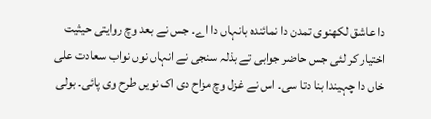دا عاشق لکھنوی تمدن دا نمائندہ بانہاں دا اے۔ جس نے بعد وچ روايتی حیثیت اختیار کر لئی جس حاضر جوابی تے بذلہ سنجی نے انہاں نوں نواب سعادت علی خاں دا چہیندا بنا دتا سی۔ اس نے غزل وچ مزاح دی اک نويں طرح وی پائی۔ بولی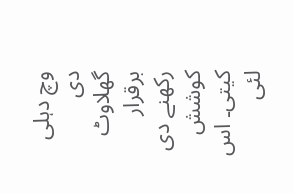وچ دہلی دی گھلاوٹ برقرار رکھنے دی کوشش کيتی۔ اس لئی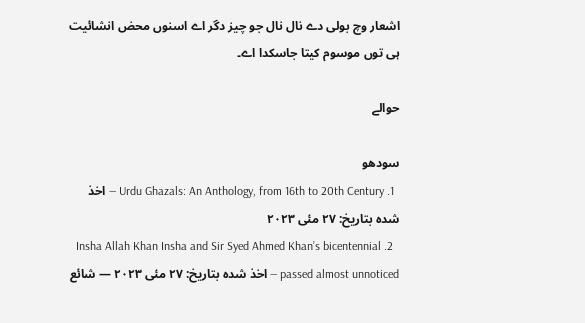اشعار وچ بولی دے نال نال جو چیز دگر اے اسنوں محض انشائیت ہی توں موسوم کيتا جاسکدا اے۔

حوالے

سودھو
  1. Urdu Ghazals: An Anthology, from 16th to 20th Century — اخذ شدہ بتاریخ: ۲۷ مئی ۲۰۲۳
  2. Insha Allah Khan Insha and Sir Syed Ahmed Khan’s bicentennial passed almost unnoticed — اخذ شدہ بتاریخ: ۲۷ مئی ۲۰۲۳ — شائع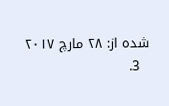شدہ از: ۲۸ مارچ ۲۰۱۷
  3.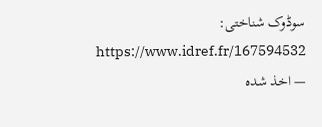سوڈوک شناختی: https://www.idref.fr/167594532 — اخذ شدہ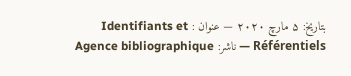بتاریخ: ۵ مارچ ۲۰۲۰ — عنوان : Identifiants et Référentiels — ناشر: Agence bibliographique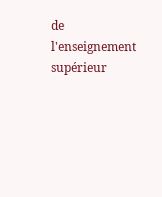de l'enseignement supérieur